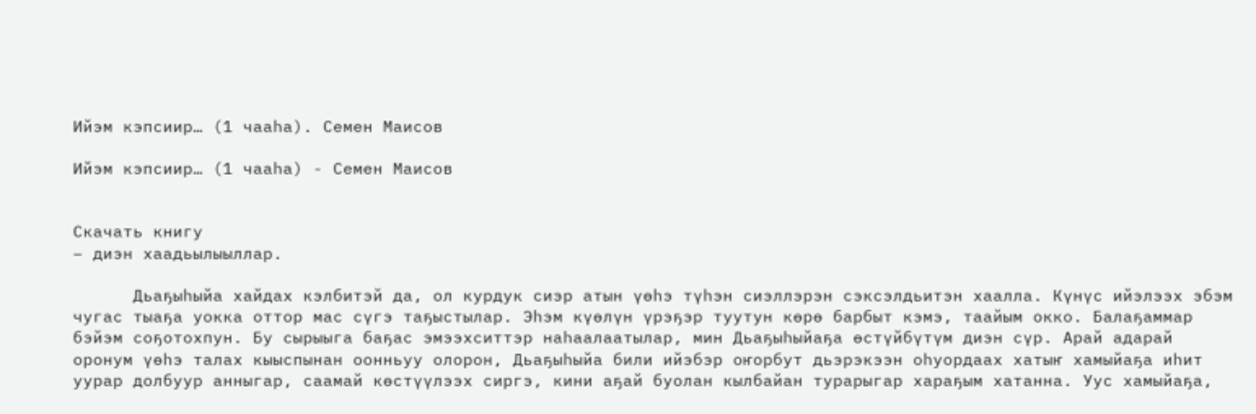Ийэм кэпсиир… (1 чааһа). Семен Маисов

Ийэм кэпсиир… (1 чааһа) - Семен Маисов


Скачать книгу
– диэн хаадьылыыллар.

      Дьаҕыһыйа хайдах кэлбитэй да, ол курдук сиэр атын үөһэ түһэн сиэллэрэн сэксэлдьитэн хаалла. Күнүс ийэлээх эбэм чугас тыаҕа уокка оттор мас сүгэ таҕыстылар. Эһэм күөлүн үрэҕэр туутун көрө барбыт кэмэ, таайым окко. Балаҕаммар бэйэм соҕотохпун. Бу сырыыга баҕас эмээхситтэр наһаалаатылар, мин Дьаҕыһыйаҕа өстүйбүтүм диэн сүр. Арай адарай оронум үөһэ талах кыыспынан оонньуу олорон, Дьаҕыһыйа били ийэбэр оҥорбут дьэрэкээн оһуордаах хатыҥ хамыйаҕа иһит уурар долбуур анныгар, саамай көстүүлээх сиргэ, кини аҕай буолан кылбайан турарыгар хараҕым хатанна. Уус хамыйаҕа,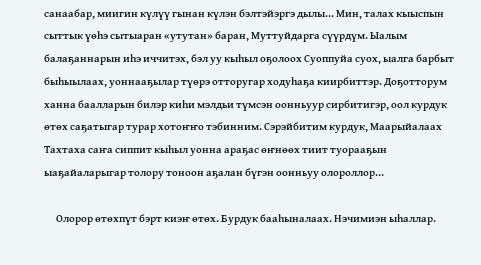санаабар, миигин күлүү гынан күлэн бэлтэйэргэ дылы… Мин, талах кыыспын сыттык үөһэ сытыаран «утутан» баран, Муттуйдарга сүүрдүм. Ыалым балаҕаннарын иһэ иччитэх, бэл уу кыһыл оҕолоох Суоппуйа суох, ыалга барбыт быһыылаах, уоннааҕылар түөрэ отторугар ходуһаҕа киирбиттэр. Доҕотторум ханна баалларын билэр киһи мэлдьи түмсэн оонньуур сирбитигэр, оол курдук өтөх саҕатыгар турар хотоҥҥо тэбинним. Сэрэйбитим курдук, Маарыйалаах Тахтаха саҥа сиппит кыһыл уонна араҕас өҥнөөх тиит туорааҕын ыаҕайаларыгар толору тоноон аҕалан бүгэн оонньуу олороллор…

      Олорор өтөхпүт бэрт киэҥ өтөх. Бурдук бааһыналаах. Нэчимиэн ыһаллар.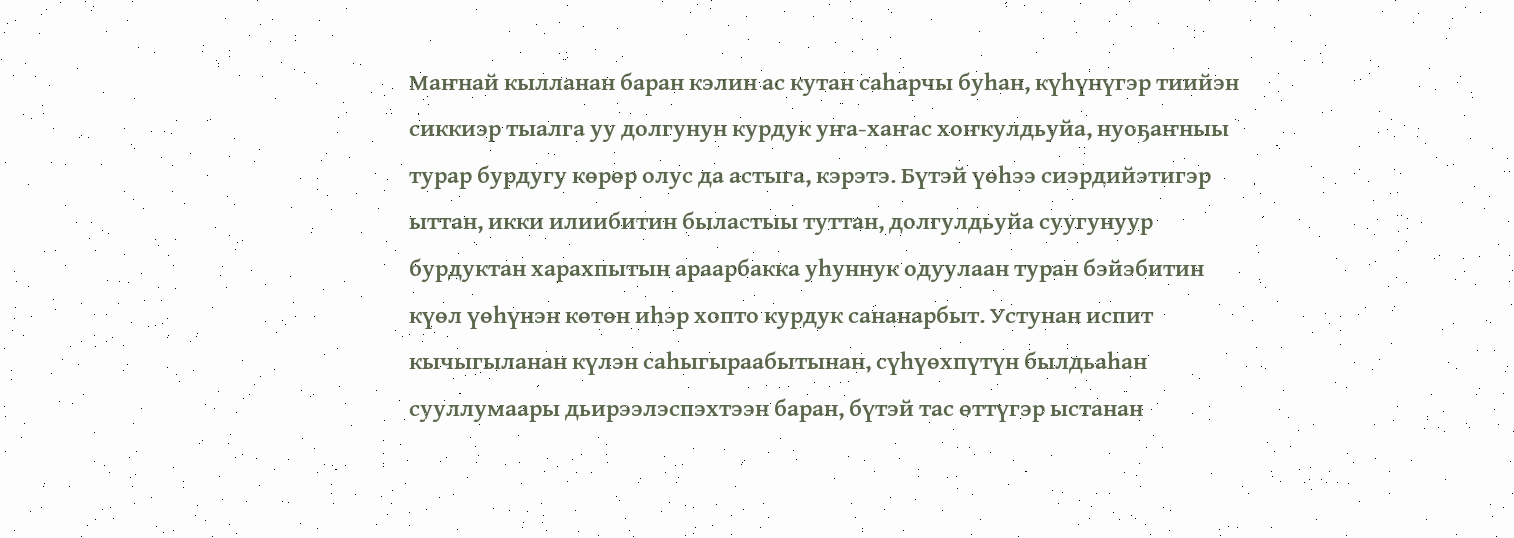Маҥнай кылланан баран кэлин ас кутан саһарчы буһан, күһүнүгэр тиийэн сиккиэр тыалга уу долгунун курдук уҥа-хаҥас хоҥкулдьуйа, нуоҕаҥныы турар бурдугу көрөр олус да астыга, кэрэтэ. Бүтэй үөһээ сиэрдийэтигэр ыттан, икки илиибитин быластыы туттан, долгулдьуйа суугунуур бурдуктан харахпытын араарбакка уһуннук одуулаан туран бэйэбитин күөл үөһүнэн көтөн иһэр хопто курдук сананарбыт. Устунан испит кычыгыланан күлэн саһыгыраабытынан, сүһүөхпүтүн былдьаһан сууллумаары дьирээлэспэхтээн баран, бүтэй тас өттүгэр ыстанан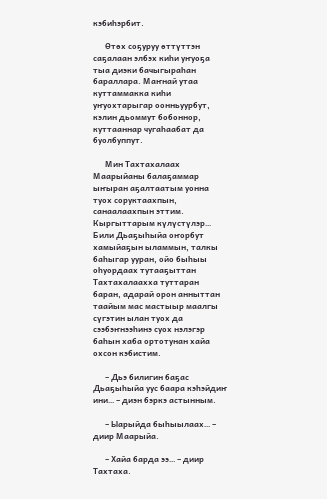кэбиһэрбит.

      Өтөх соҕуруу өттүттэн саҕалаан элбэх киһи уҥуоҕа тыа диэки бачыгыраһан бараллара. Маҥнай утаа куттаммакка киһи уҥуохтарыгар оонньуурбут, кэлин дьоммут бобоннор, куттааннар чугаһаабат да буолбуппут.

      Мин Тахтахалаах Маарыйаны балаҕаммар ыҥыран аҕалтаатым уонна туох соруктаахпын, санаалаахпын эттим. Кыргыттарым күлүстүлэр… Били Дьаҕыһыйа оҥорбут хамыйаҕын ыламмын, талкы баһыгар ууран, ойо быһыы оһуордаах тутааҕыттан Тахтахалаахха туттаран баран, адарай орон анныттан таайым мас мастыыр маалгы сүгэтин ылан туох да сээбэҥнээһинэ суох нэлэгэр баһын хаба ортотунан хайа охсон кэбистим.

      – Дьэ билигин баҕас Дьаҕыһыйа уус баара кэһэйдиҥ ини… – диэн бэркэ астынным.

      – Ыарыйда быһыылаах… – диир Маарыйа.

      – Хайа барда ээ… – диир Тахтаха.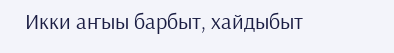Икки аҥыы барбыт, хайдыбыт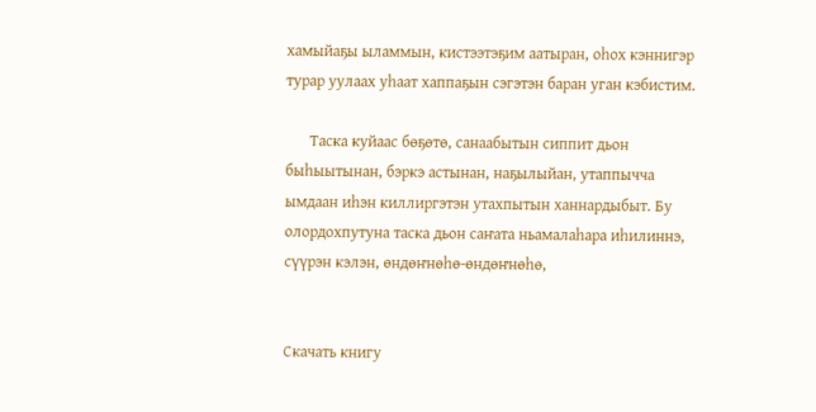хамыйаҕы ыламмын, кистээтэҕим аатыран, оһох кэннигэр турар уулаах уһаат хаппаҕын сэгэтэн баран уган кэбистим.

      Таска куйаас бөҕөтө, санаабытын сиппит дьон быһыытынан, бэркэ астынан, наҕылыйан, утаппычча ымдаан иһэн киллиргэтэн утахпытын ханнардыбыт. Бу олордохпутуна таска дьон саҥата ньамалаһара иһилиннэ, сүүрэн кэлэн, өндөҥнөһө-өндөҥнөһө,


Скачать книгу